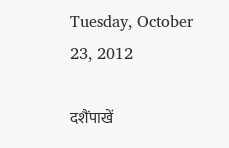Tuesday, October 23, 2012

दशैंपाखें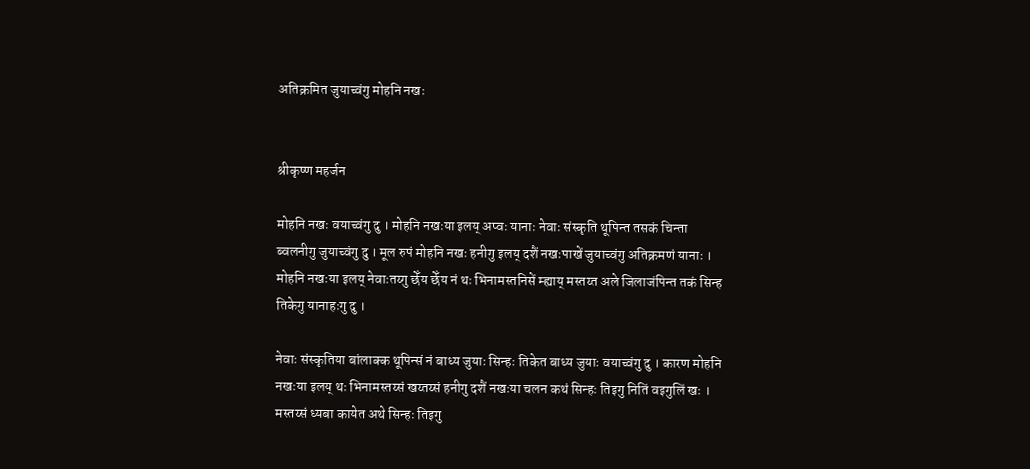अतिक्रमित जुयाच्वंगु मोहनि नखः


श्रीकृष्ण महर्जन

मोहनि नखः वयाच्वंगु दु । मोहनि नखःया इलय् अप्वः यानाः नेवाः संस्कृति थूपिन्त तसकं चिन्ता ब्वलनीगु जुयाच्वंगु दु । मूल रुपं मोहनि नखः हनीगु इलय् दशैं नखःपाखें जुयाच्वंगु अतिक्रमणं यानाः । मोहनि नखःया इलय् नेवाःतय्गु छेँय छेँय नं थः भिनामस्तनिसें म्ह्याय् मस्तय्त अले जिलाजंपिन्त तकं सिन्ह तिकेगु यानाहःगु दु ।

नेवाः संस्कृतिया बांलाक्क थूपिन्सं नं बाध्य जुयाः सिन्हः तिकेत बाध्य जुयाः वयाच्वंगु दु । कारण मोहनि नखःया इलय् थः भिनामस्तय्सं खय्तय्सं हनीगु दशैं नखःया चलन कथं सिन्हः तिइगु नितिं वइगुलिं खः । मस्तय्सं ध्यबा कायेत अथे सिन्हः तिइगु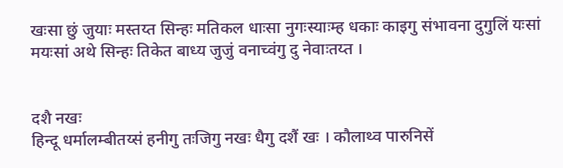खःसा छुं जुयाः मस्तय्त सिन्हः मतिकल धाःसा नुगःस्याःम्ह धकाः काइगु संभावना दुगुलिं यःसां मयःसां अथे सिन्हः तिकेत बाध्य जुजुं वनाच्वंगु दु नेवाःतय्त ।


दशै नखः
हिन्दू धर्मालम्बीतय्सं हनीगु तःजिगु नखः धैगु दशैं खः । कौलाथ्व पारुनिसें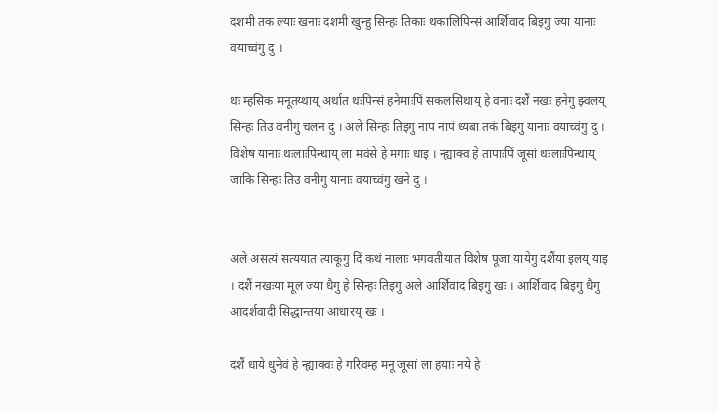दशमी तक ल्याः खनाः दशमी खुन्हु सिन्हः तिकाः थकालिपिन्सं आर्शिवाद बिइगु ज्या यानाः वयाच्वंगु दु ।

थः म्हसिक मनूतय्थाय् अर्थात थःपिन्सं हनेमाःपिं सकलसिथाय् हे वनाः दशैं नखः हनेगु झ्वलय् सिन्हः तिउ वनीगु चलन दु । अले सिन्हः तिइगु नाप नापं ध्यबा तकं बिइगु यानाः वयाच्वंगु दु । विशेष यानाः थःलाःपिन्थाय् ला मवंसे हे मगाः धाइ । न्ह्याक्व हे तापाःपिं जूसां थःलाःपिन्थाय्
जाकि सिन्हः तिउ वनीगु यानाः वयाच्वंगु खने दु ।


अले असत्यं सत्ययात त्याकूगु दिं कथं नालाः भगवतीयात विशेष पूजा यायेगु दशैंया इलय् याइ । दशैं नखःया मूल ज्या धैगु हे सिन्हः तिइगु अले आर्शिवाद बिइगु खः । आर्शिवाद बिइगु धैगु आदर्शवादी सिद्धान्तया आधारय् खः ।

दशैं धाये धुनेवं हे न्ह्याक्वः हे गरिवम्ह मनू जूसां ला हयाः नये हे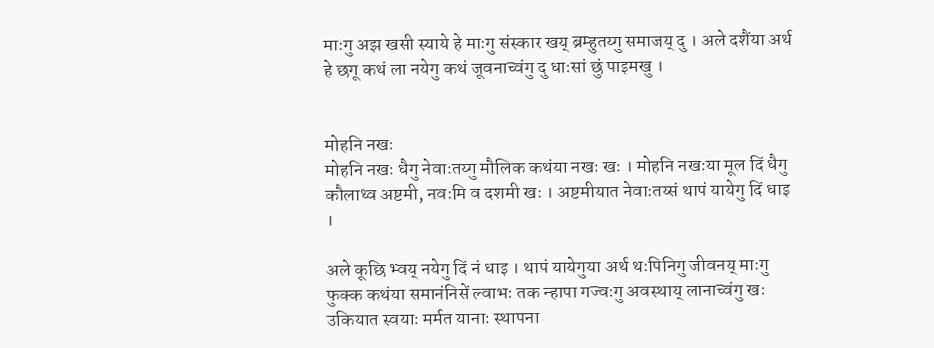माःगु अझ खसी स्याये हे माःगु संस्कार खय् ब्रम्हुतय्गु समाजय् दु । अले दशैंया अर्थ हे छगू कथं ला नयेगु कथं जूवनाच्वंगु दु धाःसां छुं पाइमखु ।


मोहनि नखः
मोहनि नखः धैगु नेवाःतय्गु मौलिक कथंया नखः खः । मोहनि नखःया मूल दिं धैगु कौलाथ्व अष्टमी, नवःमि व दशमी खः । अष्टमीयात नेवाःतय्सं थापं यायेगु दिं धाइ ।

अले कूछि भ्वय् नयेगु दिं नं धाइ । थापं यायेगुया अर्थ थःपिनिगु जीवनय् माःगु फुक्क कथंया समानंनिसें ल्वाभः तक न्हापा गज्वःगु अवस्थाय् लानाच्वंगु खः उकियात स्वयाः मर्मत यानाः स्थापना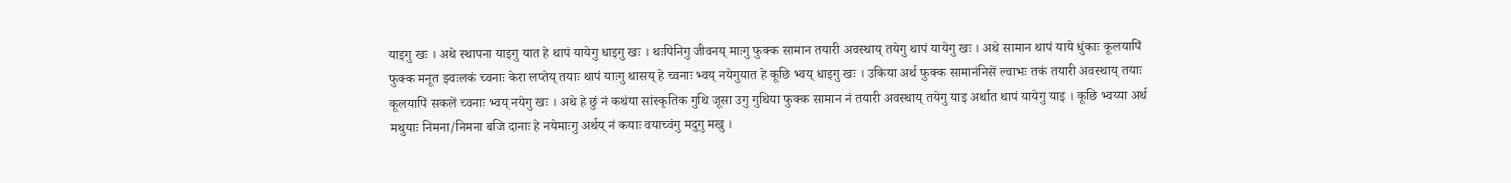याइगु खः । अथे स्थापना याइगु यात हे थापं यायेगु धाइगु खः । थःपिनिगु जीवनय् माःगु फुक्क सामान तयारी अवस्थाय् तयेगु थापं यायेगु खः । अथे सामान थापं याये धुंकाः कूलयापिं फुक्क मनूत झ्वःलकं च्वनाः केरा लप्तेय् तयाः थापं याःगु थासय् हे च्वनाः भ्वय् नयेगुयात हे कूछि भ्वय् धाइगु खः । उकिया अर्थ फुक्क सामानंनिसें ल्वाभः तकं तयारी अवस्थाय् तयाः कूलयापिं सकलें च्वनाः भ्वय् नयेगु खः । अथे हे छुं नं कथंया सांस्कृतिक गुथि जूसा उगु गुथिया फुक्क सामान नं तयारी अवस्थाय् तयेगु याइ अर्थात थापं यायेगु याइ । कूछि भ्वय्या अर्थ मथुयाः निमना/निमना बजि दानाः हे नयेमाःगु अर्थय् नं कयाः वयाच्वंगु मदुगु मखु ।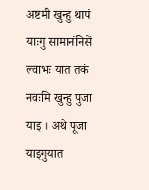अष्टमी खुन्हु थापं याःगु सामानंनिसें ल्वाभः यात तकं नवःमि खुन्हु पुजा याइ । अथे पूजा याइगुयात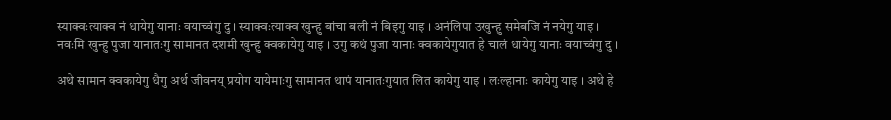स्याक्वःत्याक्व नं धायेगु यानाः वयाच्वंगु दु । स्याक्वःत्याक्व खुन्हु बांचा बली नं बिइगु याइ । अनंलिपा उखुन्हु समेबजि नं नयेगु याइ ।
नवःमि खुन्हु पुजा यानातःगु सामानत दशमी खुन्हु क्वकायेगु याइ । उगु कथं पुजा यानाः क्वकायेगुयात हे चालं धायेगु यानाः वयाच्वंगु दु ।

अथे सामान क्वकायेगु धैगु अर्थ जीवनय् प्रयोग यायेमाःगु सामानत थापं यानातःगुयात लित कायेगु याइ । लःल्हानाः कायेगु याइ । अथे हे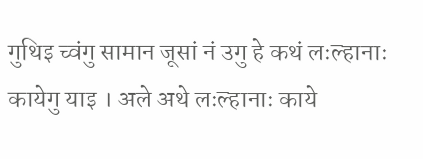गुथिइ च्वंगु सामान जूसां नं उगु हे कथं लःल्हानाः कायेगु याइ । अले अथे लःल्हानाः काये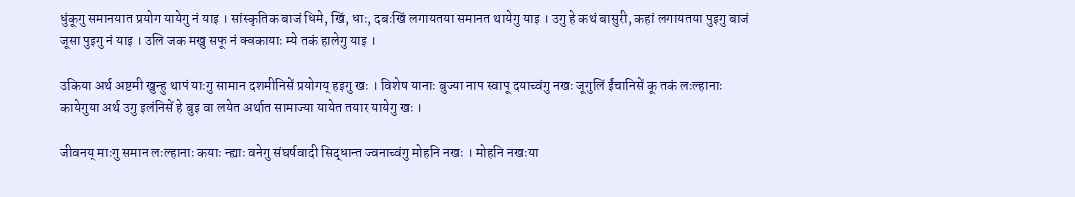धुंकूगु समानयात प्रयोग यायेगु नं याइ । सांस्कृतिक बाजं धिमे, खिं, धाः, दबःखिं लगायतया समानत थायेगु याइ । उगु हे कथं बासुरी, कहां लगायतया पुइगु बाजं जूसा पुइगु नं याइ । उलि जक मखु सफू नं क्वकायाः म्ये तकं हालेगु याइ ।

उकिया अर्थ अष्टमी खुन्हु थापं याःगु सामान दशमीनिसें प्रयोगय् हइगु खः । विशेष यानाः बुज्या नाप स्वापू दयाच्वंगु नखः जूगुलिं ईंचानिसें कू तकं लःल्हानाः कायेगुया अर्थ उगु इलंनिसें हे बुइ वा लयेत अर्थात सामाज्या यायेत तयार यायेगु खः ।

जीवनय् माःगु समान लःल्हानाः कयाः न्ह्याः वनेगु संघर्षवादी सिद्धान्त ज्वनाच्वंगु मोहनि नखः । मोहनि नखःया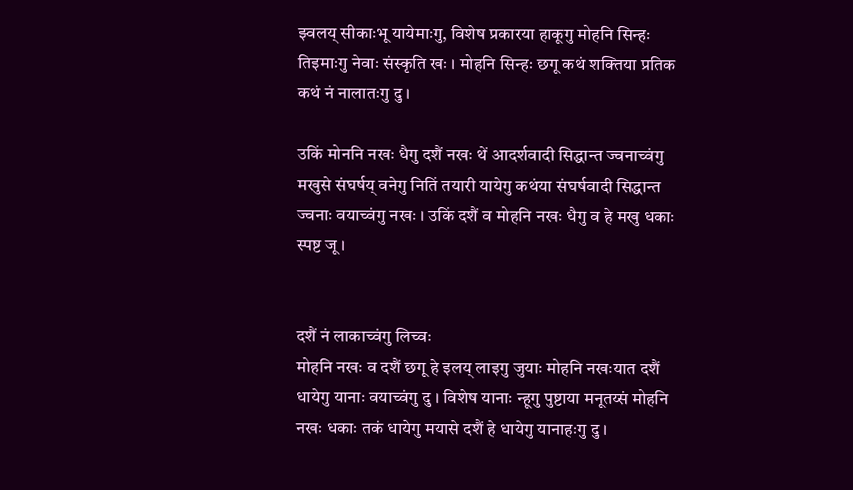झ्वलय् सीकाःभू यायेमाःगु, विशेष प्रकारया हाकूगु मोहनि सिन्हः तिइमाःगु नेवाः संस्कृति खः । मोहनि सिन्हः छगू कथं शक्तिया प्रतिक कथं नं नालातःगु दु ।

उकिं मोननि नखः धैगु दशैं नखः थें आदर्शवादी सिद्धान्त ज्वनाच्वंगु मखुसे संघर्षय् वनेगु नितिं तयारी यायेगु कथंया संघर्षवादी सिद्धान्त ज्वनाः वयाच्वंगु नखः । उकिं दशैं व मोहनि नखः धैगु व हे मखु धकाः स्पष्ट जू ।


दशैं नं लाकाच्वंगु लिच्वः
मोहनि नखः व दशैं छगू हे इलय् लाइगु जुयाः मोहनि नखःयात दशैं धायेगु यानाः वयाच्वंगु दु । विशेष यानाः न्हूगु पुष्टाया मनूतय्सं मोहनि नखः धकाः तकं धायेगु मयासे दशैं हे धायेगु यानाहःगु दु ।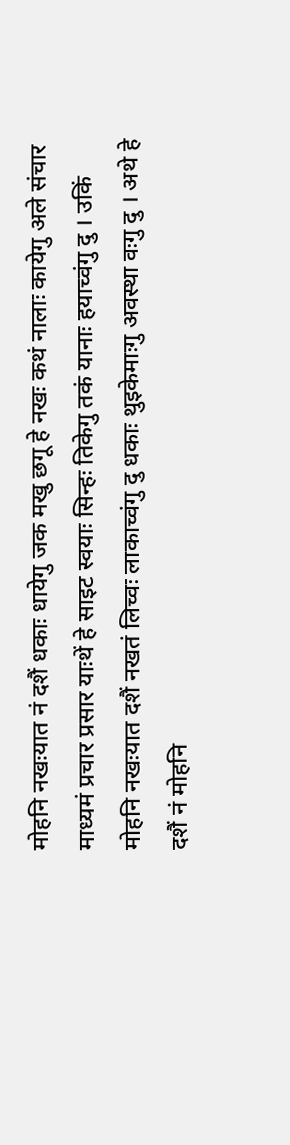मोहनि नखःयात नं दशैं धकाः धायेगु जक मखु छगू हे नखः कथं नालाः कायेगु अले संचार माध्यमं प्रचार प्रसार याःथें हे साइट स्वयाः सिन्हः तिकेगु तकं यानाः हयाच्वंगु दु । उकिं मोहनि नखःयात दशैं नखतं लिच्वः लाकाच्वंगु दु धकाः थुइकेमाःगु अवस्था वःगु दु । अथे हे दशैं नं मोहनि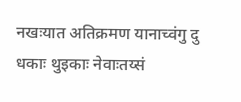नखःयात अतिक्रमण यानाच्वंगु दु धकाः थुइकाः नेवाःतय्सं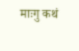माःगु कथं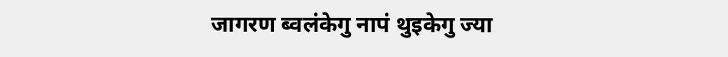जागरण ब्वलंकेगु नापं थुइकेगु ज्या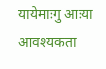यायेमाःगु आःया आवश्यकता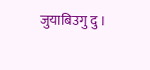जुयाबिउगु दु ।